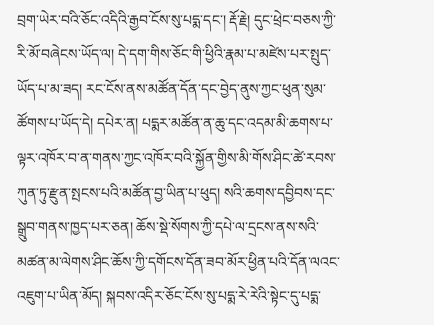བྲག་ཡེར་བའི་ཅོང་འདིའི་རྒྱབ་ངོས་སུ་པདྨ་དང་། རྡོ་རྗེ། དུང་ཕྲེང་བཅས་ཀྱི་རི་མོ་བཞེངས་ཡོད་ལ། དེ་དག་གིས་ཅོང་གི་ཕྱིའི་རྣམ་པ་མཛེས་པར་སྤུད་ཡོད་པ་མ་ཟད། རང་ངོས་ནས་མཚོན་དོན་དང་བྱེད་ནུས་ཀྱང་ཕུན་སུམ་ཚོགས་པ་ཡོད་དེ། དཔེར་ན། པདྨར་མཚོན་ན་ཆུ་དང་འདམ་མི་ཆགས་པ་ལྟར་འཁོར་བ་ན་གནས་ཀྱང་འཁོར་བའི་སྐྱོན་གྱིས་མི་གོས་ཤིང་ཚེ་རབས་ཀུན་ཏུ་རྫུན་སྤངས་པའི་མཚོན་བྱ་ཡིན་པ་ཕུད། སའི་ཆགས་དབྱིབས་དང་སྒྲུབ་གནས་ཁྱད་པར་ཅན། ཆོས་སྡེ་སོགས་ཀྱི་དཔེ་ལ་དྲངས་ནས་སའི་མཚན་མ་ལེགས་ཤིང་ཆོས་ཀྱི་དགོངས་དོན་ཟབ་མོར་ཕྱིན་པའི་དོན་ལའང་འཇུག་པ་ཡིན་མོད། སྐབས་འདིར་ཅོང་ངོས་སུ་པདྨ་རེ་རེའི་སྟེང་དུ་པདྨ་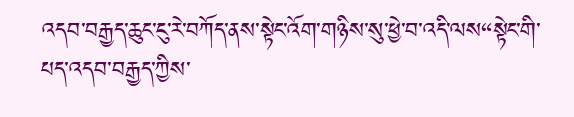འདབ་བརྒྱད་ཆུང་ངུ་རེ་བཀོད་ནས་སྟེང་འོག་གཉིས་སུ་ཕྱེ་བ་འདི་ལས“སྟེང་གི་པད་འདབ་བརྒྱད་ཀྱིས་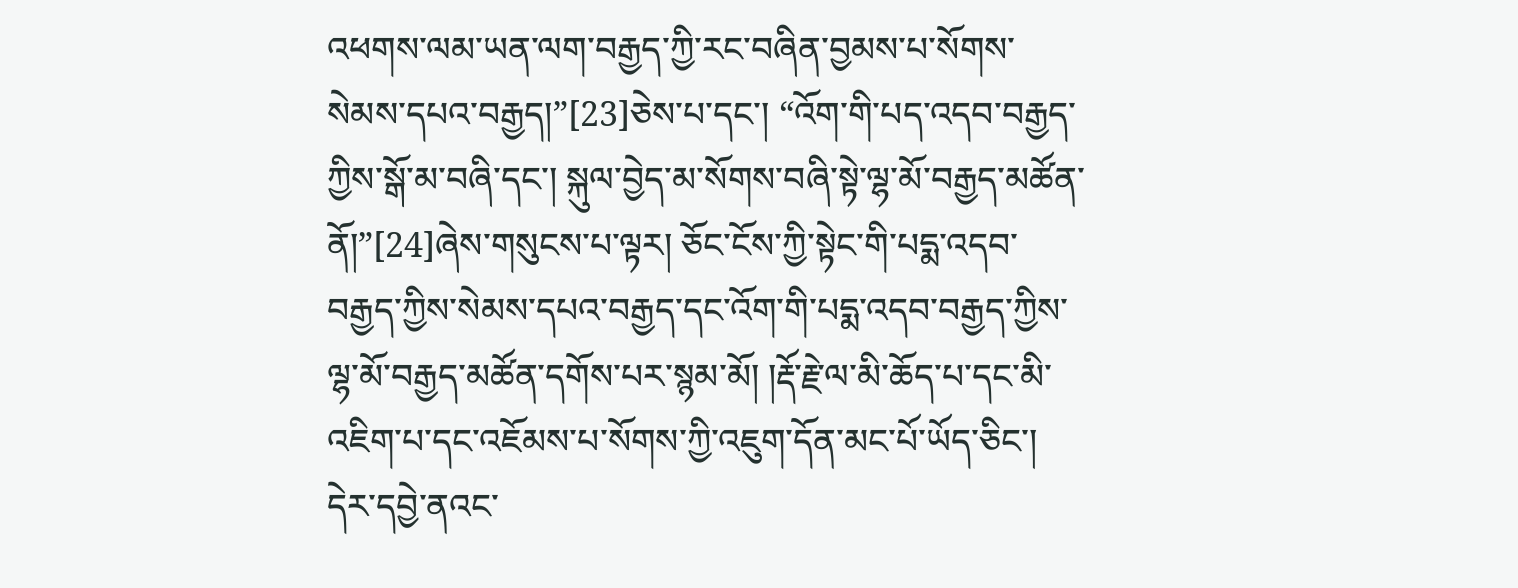འཕགས་ལམ་ཡན་ལག་བརྒྱད་ཀྱི་རང་བཞིན་བྱམས་པ་སོགས་སེམས་དཔའ་བརྒྱད།”[23]ཅེས་པ་དང་། “འོག་གི་པད་འདབ་བརྒྱད་ཀྱིས་སྒོ་མ་བཞི་དང་། སྐུལ་བྱེད་མ་སོགས་བཞི་སྟེ་ལྷ་མོ་བརྒྱད་མཚོན་ནོ།”[24]ཞེས་གསུངས་པ་ལྟར། ཅོང་ངོས་ཀྱི་སྟེང་གི་པདྨ་འདབ་བརྒྱད་ཀྱིས་སེམས་དཔའ་བརྒྱད་དང་འོག་གི་པདྨ་འདབ་བརྒྱད་ཀྱིས་ལྷ་མོ་བརྒྱད་མཚོན་དགོས་པར་སྙམ་མོ། །རྡོ་རྗེ་ལ་མི་ཆོད་པ་དང་མི་འཇིག་པ་དང་འཇོམས་པ་སོགས་ཀྱི་འཇུག་དོན་མང་པོ་ཡོད་ཅིང་། དེར་དབྱེ་ནའང་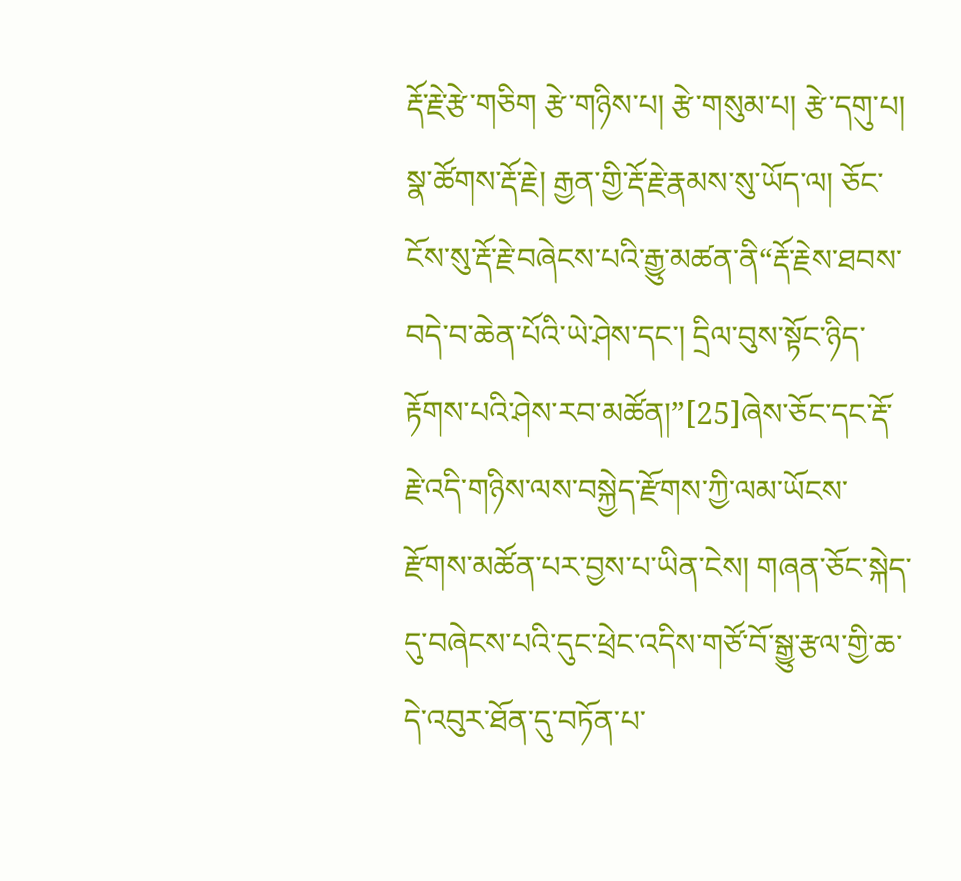རྡོ་རྗེ་རྩེ་གཅིག རྩེ་གཉིས་པ། རྩེ་གསུམ་པ། རྩེ་དགུ་པ། སྣ་ཚོགས་རྡོ་རྗེ། རྒྱན་གྱི་རྡོ་རྗེ་རྣམས་སུ་ཡོད་ལ། ཅོང་ངོས་སུ་རྡོ་རྗེ་བཞེངས་པའི་རྒྱུ་མཚན་ནི“རྡོ་རྗེས་ཐབས་བདེ་བ་ཆེན་པོའི་ཡེ་ཤེས་དང་། དྲིལ་བུས་སྟོང་ཉིད་རྟོགས་པའི་ཤེས་རབ་མཚོན།”[25]ཞེས་ཅོང་དང་རྡོ་རྗེ་འདི་གཉིས་ལས་བསྐྱེད་རྫོགས་ཀྱི་ལམ་ཡོངས་རྫོགས་མཚོན་པར་བྱས་པ་ཡིན་ངེས། གཞན་ཅོང་སྐེད་དུ་བཞེངས་པའི་དུང་ཕྲེང་འདིས་གཙོ་བོ་སྒྱུ་རྩལ་གྱི་ཆ་དེ་འབུར་ཐོན་དུ་བཏོན་པ་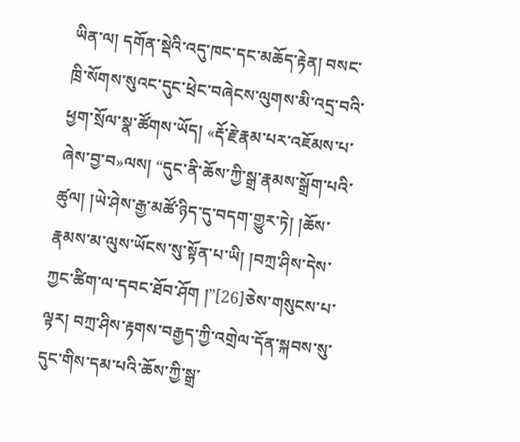ཡིན་ལ། དགོན་སྡེའི་འདུ་ཁང་དང་མཆོད་རྟེན། བསང་ཁྲི་སོགས་སུའང་དུང་ཕྲེང་བཞེངས་ལུགས་མི་འདྲ་བའི་ཕྱག་སྲོལ་སྣ་ཚོགས་ཡོད། «རྡོ་རྗེ་རྣམ་པར་འཇོམས་པ་ཞེས་བྱ་བ»ལས། “དུང་ནི་ཆོས་ཀྱི་སྒྲ་རྣམས་སྒྲོག་པའི་ཚུལ། །ཡེ་ཤེས་རྒྱ་མཚོ་ཉིད་དུ་བདག་གྱུར་ཏེ། །ཆོས་རྣམས་མ་ལུས་ཡོངས་སུ་སྟོན་པ་ཡི། །བཀྲ་ཤིས་དེས་ཀྱང་ཚིག་ལ་དབང་ཐོབ་ཤོག །”[26]ཅེས་གསུངས་པ་ལྟར། བཀྲ་ཤིས་རྟགས་བརྒྱད་ཀྱི་འགྲེལ་དོན་སྐབས་སུ་དུང་གིས་དམ་པའི་ཆོས་ཀྱི་སྒྲ་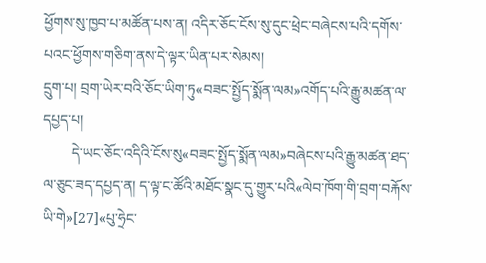ཕྱོགས་སུ་ཁྱབ་པ་མཚོན་པས་ན། འདིར་ཅོང་ངོས་སུ་དུང་ཕྲེང་བཞེངས་པའི་དགོས་པའང་ཕྱོགས་གཅིག་ནས་དེ་ལྟར་ཡིན་པར་སེམས།
དྲུག་པ། བྲག་ཡེར་བའི་ཅོང་ཡིག་ཏུ«བཟང་སྤྱོད་སྨོན་ལམ»འགོད་པའི་རྒྱུ་མཚན་ལ་དཔྱད་པ།
        དེ་ཡང་ཅོང་འདིའི་ངོས་སུ«བཟང་སྤྱོད་སྨོན་ལམ»བཞེངས་པའི་རྒྱུ་མཚན་ཐད་ལ་ཅུང་ཟད་དཔྱད་ན། ད་ལྟ་ང་ཚོའི་མཐོང་སྣང་དུ་གྱུར་པའི«ལེབ་ཁོག་གི་བྲག་བརྐོས་ཡི་གེ»[27]«པུ་ཧྲེང་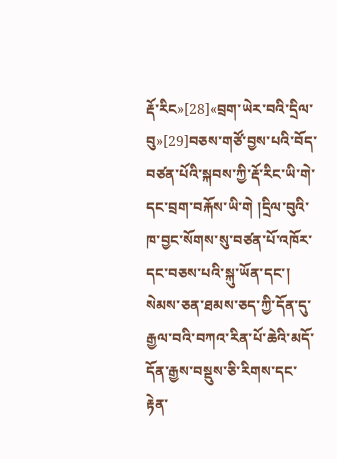རྡོ་རིང»[28]«བྲག་ཡེར་བའི་དྲིལ་བུ»[29]བཅས་གཙོ་བྱས་པའི་བོད་བཙན་པོའི་སྐབས་ཀྱི་རྡོ་རིང་ཡི་གེ་དང་བྲག་བརྐོས་ཡི་གེ །དྲིལ་བུའི་ཁ་བྱང་སོགས་སུ་བཙན་པོ་འཁོར་དང་བཅས་པའི་སྐུ་ཡོན་དང་། སེམས་ཅན་ཐམས་ཅད་ཀྱི་དོན་དུ་རྒྱལ་བའི་བཀའ་རིན་པོ་ཆེའི་མདོ་དོན་རྒྱས་བསྡུས་ཅི་རིགས་དང་རྟེན་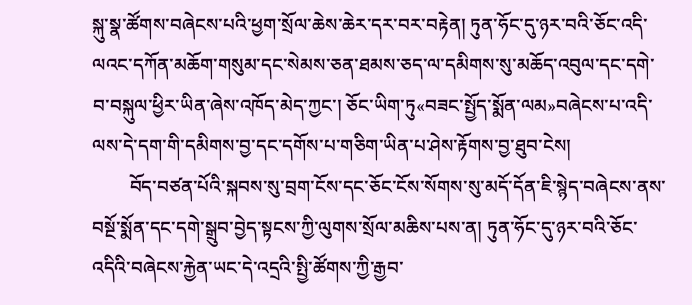སྐུ་སྣ་ཚོགས་བཞེངས་པའི་ཕྱག་སྲོལ་ཆེས་ཆེར་དར་བར་བརྟེན། ཏུན་ཧོང་དུ་ཉར་བའི་ཅོང་འདི་ལའང་དཀོན་མཆོག་གསུམ་དང་སེམས་ཅན་ཐམས་ཅད་ལ་དམིགས་སུ་མཆོད་འབུལ་དང་དགེ་བ་བསྐུལ་ཕྱིར་ཡིན་ཞེས་འཁོད་མེད་ཀྱང་། ཅོང་ཡིག་ཏུ«བཟང་སྤྱོད་སྨོན་ལམ»བཞེངས་པ་འདི་ལས་དེ་དག་གི་དམིགས་བྱ་དང་དགོས་པ་གཅིག་ཡིན་པ་ཤེས་རྟོགས་བྱ་ཐུབ་ངེས།
        བོད་བཙན་པོའི་སྐབས་སུ་བྲག་ངོས་དང་ཅོང་ངོས་སོགས་སུ་མདོ་དོན་ཇི་སྙེད་བཞེངས་ནས་བསྔོ་སྨོན་དང་དགེ་སྒྲུབ་བྱེད་སྟངས་ཀྱི་ལུགས་སྲོལ་མཆིས་པས་ན། ཏུན་ཧོང་དུ་ཉར་བའི་ཅོང་འདིའི་བཞེངས་རྐྱེན་ཡང་དེ་འདྲའི་སྤྱི་ཚོགས་ཀྱི་རྒྱབ་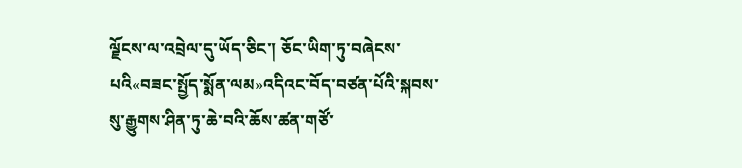ལྗོངས་ལ་འབྲེལ་དུ་ཡོད་ཅིང་། ཅོང་ཡིག་ཏུ་བཞེངས་པའི«བཟང་སྤྱོད་སྨོན་ལམ»འདིའང་བོད་བཙན་པོའི་སྐབས་སུ་རྒྱུགས་ཤིན་ཏུ་ཆེ་བའི་ཆོས་ཚན་གཙོ་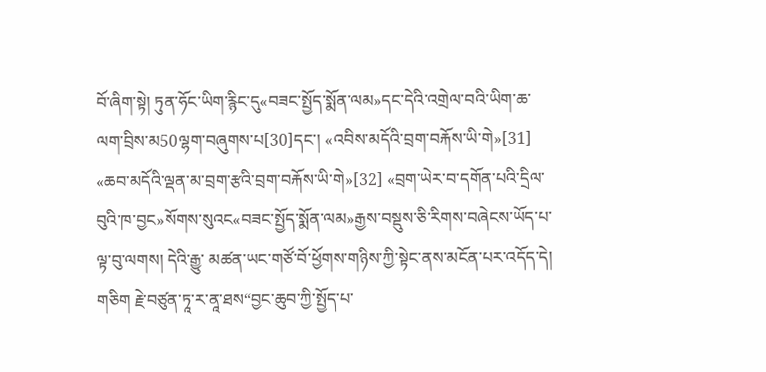བོ་ཞིག་སྟེ། ཏུན་ཧོང་ཡིག་རྙིང་དུ«བཟང་སྤྱོད་སྨོན་ལམ»དང་དེའི་འགྲེལ་བའི་ཡིག་ཆ་ལག་བྲིས་མ50ལྷག་བཞུགས་པ[30]དང་། «འབིས་མདོའི་བྲག་བརྐོས་ཡི་གེ»[31] «ཆབ་མདོའི་ལྡན་མ་བྲག་རྩའི་བྲག་བརྐོས་ཡི་གེ»[32] «བྲག་ཡེར་བ་དགོན་པའི་དྲིལ་བུའི་ཁ་བྱང»སོགས་སུའང«བཟང་སྤྱོད་སྨོན་ལམ»རྒྱས་བསྡུས་ཅི་རིགས་བཞེངས་ཡོད་པ་ལྟ་བུ་ལགས། དེའི་རྒྱུ་ མཚན་ཡང་གཙོ་བོ་ཕྱོགས་གཉིས་ཀྱི་སྟེང་ནས་མངོན་པར་འདོད་དེ། གཅིག རྗེ་བཙུན་ཏཱ་ར་ནཱ་ཐས“བྱང་ཆུབ་ཀྱི་སྤྱོད་པ་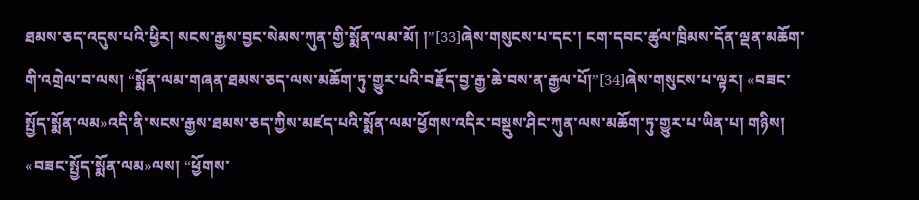ཐམས་ཅད་འདུས་པའི་ཕྱིར། སངས་རྒྱས་བྱང་སེམས་ཀུན་གྱི་སྨོན་ལམ་མོ། །”[33]ཞེས་གསུངས་པ་དང་། ངག་དབང་ཚུལ་ཁྲིམས་དོན་ལྡན་མཆོག་གི་འགྲེལ་བ་ལས། “སྨོན་ལམ་གཞན་ཐམས་ཅད་ལས་མཆོག་ཏུ་གྱུར་པའི་བརྗོད་བྱ་རྒྱ་ཆེ་བས་ན་རྒྱལ་པོ།”[34]ཞེས་གསུངས་པ་ལྟར། «བཟང་སྤྱོད་སྨོན་ལམ»འདི་ནི་སངས་རྒྱས་ཐམས་ཅད་ཀྱིས་མཛད་པའི་སྨོན་ལམ་ཕྱོགས་འདིར་བསྡུས་ཤིང་ཀུན་ལས་མཆོག་ཏུ་གྱུར་པ་ཡིན་པ། གཉིས། «བཟང་སྤྱོད་སྨོན་ལམ»ལས། “ཕྱོགས་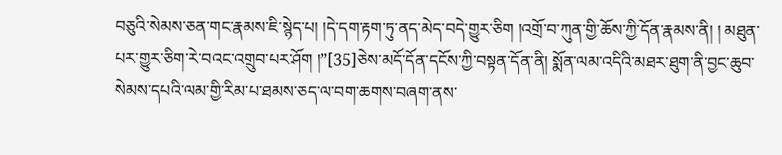བཅུའི་སེམས་ཅན་གང་རྣམས་ཇི་སྙེད་པ། །དེ་དག་རྟག་ཏུ་ནད་མེད་བདེ་གྱུར་ཅིག །འགྲོ་བ་ཀུན་གྱི་ཆོས་ཀྱི་དོན་རྣམས་ནི། ། མཐུན་པར་གྱུར་ཅིག་རེ་བའང་འགྲུབ་པར་ཤོག །”[35]ཅེས་མདོ་དོན་དངོས་ཀྱི་བསྟན་དོན་ནི། སྨོན་ལམ་འདིའི་མཐར་ཐུག་ནི་བྱང་ཆུབ་སེམས་དཔའི་ལམ་གྱི་རིམ་པ་ཐམས་ཅད་ལ་བག་ཆགས་བཞག་ནས་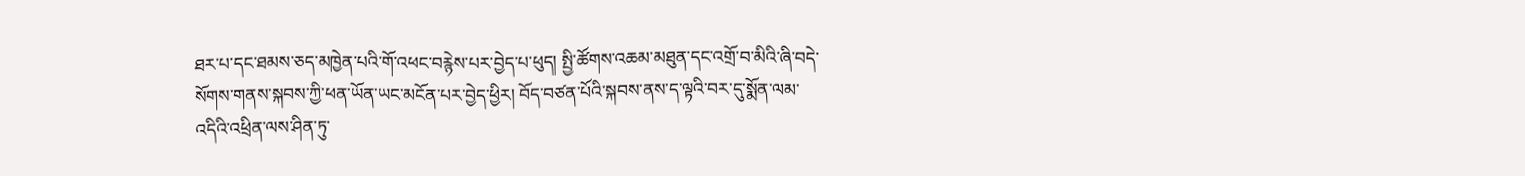ཐར་པ་དང་ཐམས་ཅད་མཁྱེན་པའི་གོ་འཕང་བརྙེས་པར་བྱེད་པ་ཕུད། སྤྱི་ཚོགས་འཆམ་མཐུན་དང་འགྲོ་བ་མིའི་ཞི་བདེ་སོགས་གནས་སྐབས་ཀྱི་ཕན་ཡོན་ཡང་མངོན་པར་བྱེད་ཕྱིར། བོད་བཙན་པོའི་སྐབས་ནས་ད་ལྟའི་བར་དུ་སྨོན་ལམ་འདིའི་འཕྲིན་ལས་ཤིན་ཏུ་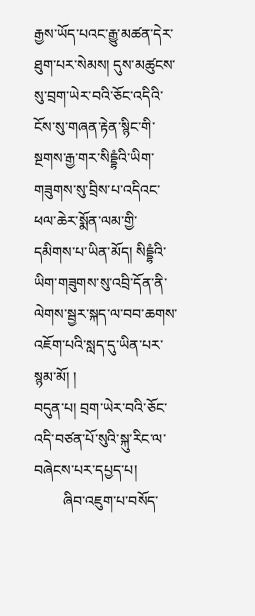རྒྱས་ཡོད་པའང་རྒྱུ་མཚན་དེར་ཐུག་པར་སེམས། དུས་མཚུངས་སུ་བྲག་ཡེར་བའི་ཅོང་འདིའི་ངོས་སུ་གཞན་རྟེན་སྙིང་གི་སྔགས་རྒྱ་གར་སིདྡྷཾའི་ཡིག་གཟུགས་སུ་བྲིས་པ་འདིའང་ཕལ་ཆེར་སྨོན་ལམ་གྱི་དམིགས་པ་ཡིན་མོད། སིདྡྷཾའི་ཡིག་གཟུགས་སུ་འབྲི་དོན་ནི་ལེགས་སྦྱར་སྐད་ལ་བབ་ཆགས་འཇོག་པའི་སླད་དུ་ཡིན་པར་སྙམ་མོ། །
བདུན་པ། བྲག་ཡེར་བའི་ཅོང་འདི་བཙན་པོ་སུའི་སྐུ་རིང་ལ་བཞེངས་པར་དཔྱད་པ།
        ཞིབ་འཇུག་པ་བསོད་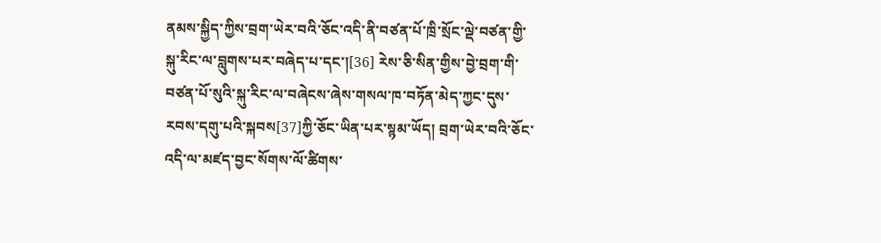ནམས་སྐྱིད་ཀྱིས་བྲག་ཡེར་བའི་ཅོང་འདི་ནི་བཙན་པོ་ཁྲི་སྲོང་ལྡེ་བཙན་གྱི་སྐུ་རིང་ལ་བླུགས་པར་བཞེད་པ་དང་།[36] རེས་ཅི་སིན་གྱིས་བྱེ་བྲག་གི་བཙན་པོ་སུའི་སྐུ་རིང་ལ་བཞེངས་ཞེས་གསལ་ཁ་བཏོན་མེད་ཀྱང་དུས་རབས་དགུ་པའི་སྐབས[37]ཀྱི་ཅོང་ཡིན་པར་སྙམ་ཡོད། བྲག་ཡེར་བའི་ཅོང་འདི་ལ་མཛད་བྱང་སོགས་ལོ་ཚིགས་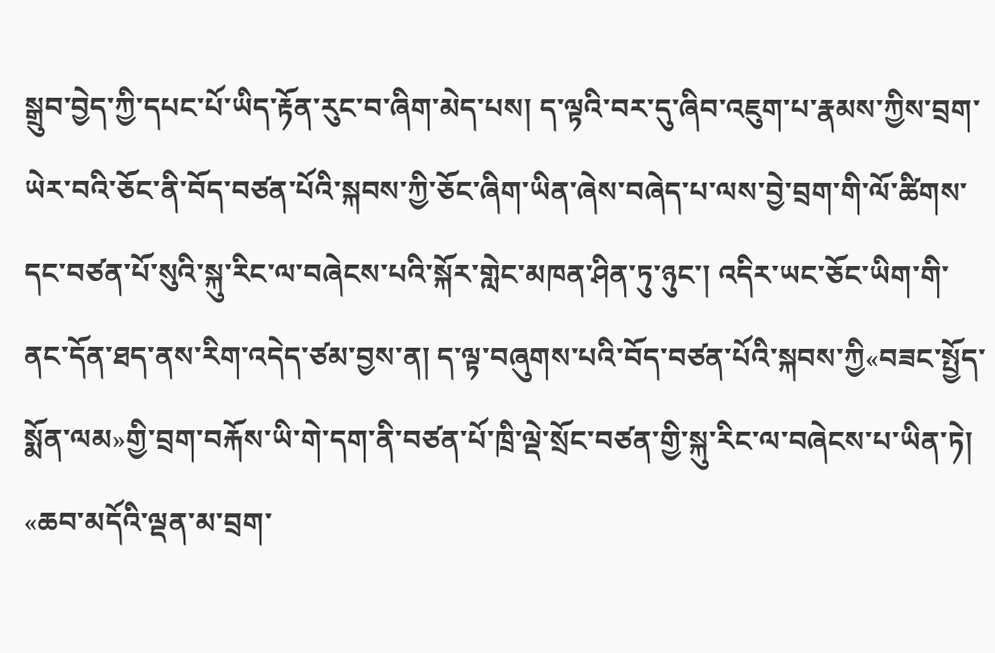སྒྲུབ་བྱེད་ཀྱི་དཔང་པོ་ཡིད་རྟོན་རུང་བ་ཞིག་མེད་པས། ད་ལྟའི་བར་དུ་ཞིབ་འཇུག་པ་རྣམས་ཀྱིས་བྲག་ཡེར་བའི་ཅོང་ནི་བོད་བཙན་པོའི་སྐབས་ཀྱི་ཅོང་ཞིག་ཡིན་ཞེས་བཞེད་པ་ལས་བྱེ་བྲག་གི་ལོ་ཚིགས་དང་བཙན་པོ་སུའི་སྐུ་རིང་ལ་བཞེངས་པའི་སྐོར་གླེང་མཁན་ཤིན་ཏུ་ཉུང་། འདིར་ཡང་ཅོང་ཡིག་གི་ནང་དོན་ཐད་ནས་རིག་འདེད་ཙམ་བྱས་ན། ད་ལྟ་བཞུགས་པའི་བོད་བཙན་པོའི་སྐབས་ཀྱི«བཟང་སྤྱོད་སྨོན་ལམ»གྱི་བྲག་བརྐོས་ཡི་གེ་དག་ནི་བཙན་པོ་ཁྲི་ལྡེ་སྲོང་བཙན་གྱི་སྐུ་རིང་ལ་བཞེངས་པ་ཡིན་ཏེ། «ཆབ་མདོའི་ལྡན་མ་བྲག་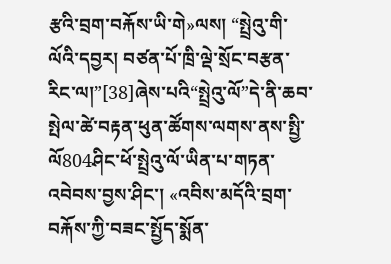རྩའི་བྲག་བརྐོས་ཡི་གེ»ལས། “སྤྲེའུ་གི་ལོའི་དབྱར། བཙན་པོ་ཁྲི་ལྡེ་སྲོང་བརྩན་རིང་ལ།”[38]ཞེས་པའི“སྤྲེའུ་ལོ”དེ་ནི་ཆབ་སྤེལ་ཚེ་བརྟན་ཕུན་ཚོགས་ལགས་ནས་སྤྱི་ལོ804ཤིང་ཕོ་སྤྲེའུ་ལོ་ཡིན་པ་གཏན་འབེབས་བྱས་ཤིང་། «འབིས་མདོའི་བྲག་བརྐོས་ཀྱི་བཟང་སྤྱོད་སྨོན་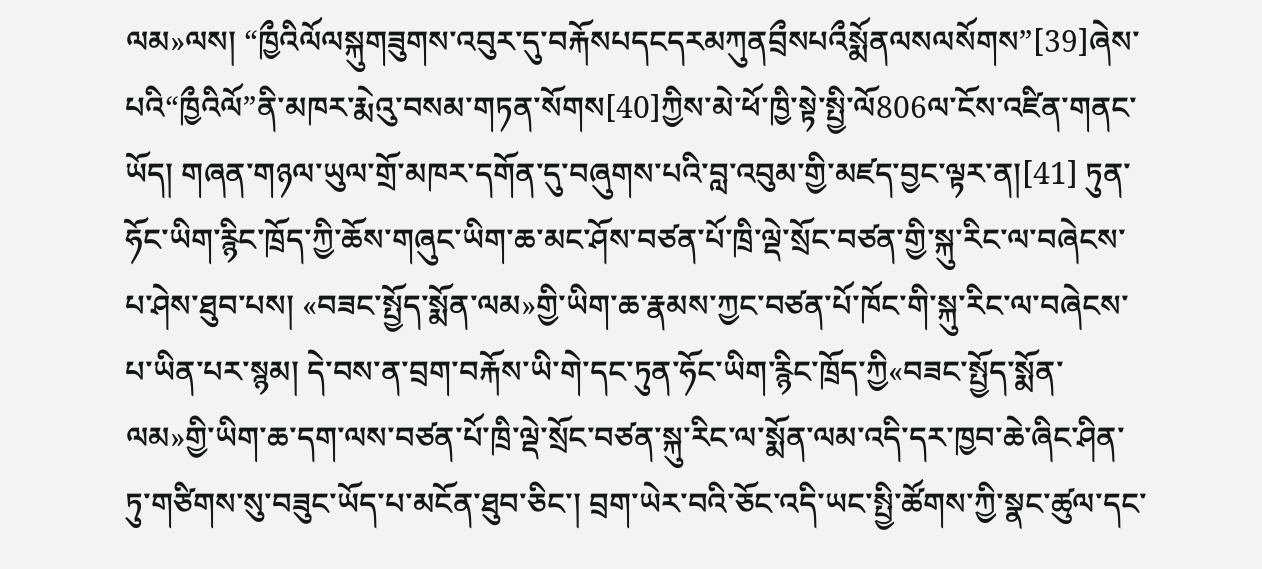ལམ»ལས། “ཁྱྀའིལོལསྐུགཟུགས་འབུར་དུ་བརྐོསཔདངདརམཀུནབྲྀསཔའྀསྨོནལསལསོགས”[39]ཞེས་པའི“ཁྱྀའིལོ”ནི་མཁར་རྨེའུ་བསམ་གཏན་སོགས[40]ཀྱིས་མེ་ཕོ་ཁྱི་སྟེ་སྤྱི་ལོ806ལ་ངོས་འཛིན་གནང་ཡོད། གཞན་གཉལ་ཡུལ་གྲོ་མཁར་དགོན་དུ་བཞུགས་པའི་བླ་འབུམ་གྱི་མཛད་བྱང་ལྟར་ན།[41] ཏུན་ཧོང་ཡིག་རྙིང་ཁྲོད་ཀྱི་ཆོས་གཞུང་ཡིག་ཆ་མང་ཤོས་བཙན་པོ་ཁྲི་ལྡེ་སྲོང་བཙན་གྱི་སྐུ་རིང་ལ་བཞེངས་པ་ཤེས་ཐུབ་པས། «བཟང་སྤྱོད་སྨོན་ལམ»གྱི་ཡིག་ཆ་རྣམས་ཀྱང་བཙན་པོ་ཁོང་གི་སྐུ་རིང་ལ་བཞེངས་པ་ཡིན་པར་སྙམ། དེ་བས་ན་བྲག་བརྐོས་ཡི་གེ་དང་ཏུན་ཧོང་ཡིག་རྙིང་ཁྲོད་ཀྱི«བཟང་སྤྱོད་སྨོན་ལམ»གྱི་ཡིག་ཆ་དག་ལས་བཙན་པོ་ཁྲི་ལྡེ་སྲོང་བཙན་སྐུ་རིང་ལ་སྨོན་ལམ་འདི་དར་ཁྱབ་ཆེ་ཞིང་ཤིན་ཏུ་གཙིགས་སུ་བཟུང་ཡོད་པ་མངོན་ཐུབ་ཅིང་། བྲག་ཡེར་བའི་ཅོང་འདི་ཡང་སྤྱི་ཚོགས་ཀྱི་སྣང་ཚུལ་དང་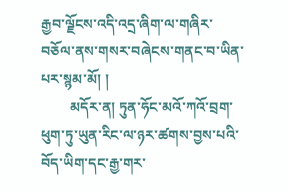རྒྱབ་ལྗོངས་འདི་འདྲ་ཞིག་ལ་གཞིར་བཅོལ་ནས་གསར་བཞེངས་གནང་བ་ཡིན་པར་སྙམ་མོ། །
        མདོར་ན། ཏུན་ཧོང་མའོ་ཀའོ་བྲག་ཕུག་ཏུ་ཡུན་རིང་ལ་ཉར་ཚགས་བྱས་པའི་བོད་ཡིག་དང་རྒྱ་གར་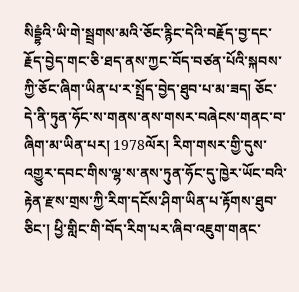སིདྡྷཾའི་ཡི་གེ་སྦྲགས་མའི་ཅོང་རྙིང་དེའི་བརྗོད་བྱ་དང་རྗོད་བྱེད་གང་ཅི་ཐད་ནས་ཀྱང་བོད་བཙན་པོའི་སྐབས་ཀྱི་ཅོང་ཞིག་ཡིན་པ་ར་སྤྲོད་བྱེད་ཐུབ་པ་མ་ཟད། ཅོང་དེ་ནི་ཏུན་ཧོང་ས་གནས་ནས་གསར་བཞེངས་གནང་བ་ཞིག་མ་ཡིན་པར། 1978ལོར། རིག་གསར་གྱི་དུས་འགྱུར་དབང་གིས་ལྷ་ས་ནས་ཏུན་ཧོང་དུ་ཁྱེར་ཡོང་བའི་རྟེན་རྫས་གྲས་ཀྱི་རིག་དངོས་ཤིག་ཡིན་པ་རྟོགས་ཐུབ་ཅིང་། ཕྱི་གླིང་གི་བོད་རིག་པར་ཞིབ་འཇུག་གནང་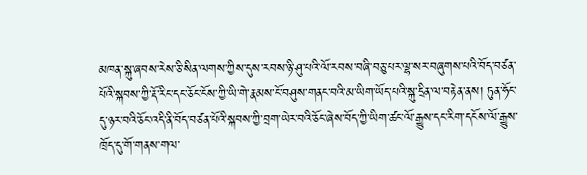མཁན་སྐུ་ཞབས་རེས་ཅི་སིན་ལགས་ཀྱིས་དུས་རབས་ཉི་ཤུ་པའི་ལོ་རབས་བཞི་བཅུ་པར་ལྷ་སར་བཞུགས་པའི་བོད་བཙན་པོའི་སྐབས་ཀྱི་རྡོ་རིང་དང་ཅོང་ངོས་ཀྱི་ཡི་གེ་རྣམས་ངོ་བཤུས་གནང་བའི་མ་ཡིག་ཡོད་པའི་སྐུ་དྲིན་ལ་བརྟེན་ནས། ཏུན་ཧོང་དུ་ཉར་བའི་ཅོང་འདི་ནི་བོད་བཙན་པོའི་སྐབས་ཀྱི་བྲག་ཡེར་བའི་ཅོང་ཞེས་བོད་ཀྱི་ཡིག་ཚང་ལོ་རྒྱུས་དང་རིག་དངོས་ལོ་རྒྱུས་ཁྲོད་དུ་གོ་གནས་གལ་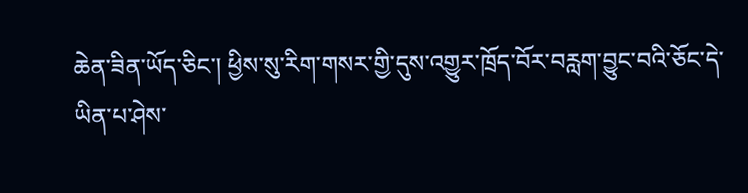ཆེན་ཟིན་ཡོད་ཅིང་། ཕྱིས་སུ་རིག་གསར་གྱི་དུས་འགྱུར་ཁྲོད་བོར་བརླག་བྱུང་བའི་ཅོང་དེ་ཡིན་པ་ཤེས་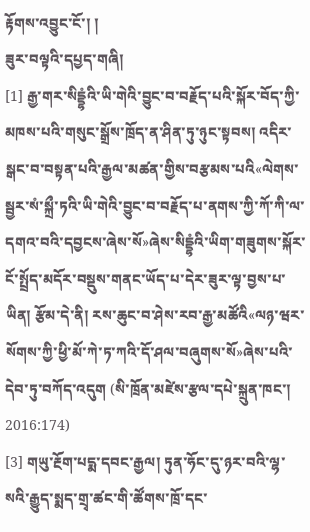རྟོགས་འབྱུང་ངོ་། །
ཟུར་བལྟའི་དཔྱད་གཞི།
[1] རྒྱ་གར་སིདྡྷཾའི་ཡི་གེའི་བྱུང་བ་བརྗོད་པའི་སྐོར་བོད་ཀྱི་མཁས་པའི་གསུང་སྒྲོས་ཁྲོད་ན་ཤིན་ཏུ་ཉུང་སྟབས། འདིར་སྒང་བ་བསྟན་པའི་རྒྱལ་མཚན་གྱིས་བརྩམས་པའི«ལེགས་སྦྱར་སཾ་སྐྲྀ་ཏའི་ཡི་གེའི་བྱུང་བ་བརྗོད་པ་ནགས་ཀྱི་ཀོ་ཀི་ལ་དགའ་བའི་དབྱངས་ཞེས་སོ»ཞེས་སིདྡྷཾའི་ཡིག་གཟུགས་སྐོར་ངོ་སྤྲོད་མདོར་བསྡུས་གནང་ཡོད་པ་དེར་ཟུར་ལྟ་བྱས་པ་ཡིན། རྩོམ་དེ་ནི། རས་ཆུང་བ་ཤེས་རབ་རྒྱ་མཚོའི«ལཉ་ཝར་སོགས་ཀྱི་ཕྱི་མོ་ཀེ་ཏ་ཀའི་དོ་ཤལ་བཞུགས་སོ»ཞེས་པའི་དེབ་ཏུ་བཀོད་འདུག (སི་ཁྲོན་མཛེས་རྩལ་དཔེ་སྐྲུན་ཁང་། 2016:174)
[3] གཡུ་རྔོག་པདྨ་དབང་རྒྱལ། ཏུན་ཧོང་དུ་ཉར་བའི་ལྷ་སའི་རྒྱུད་སྨད་གྲྭ་ཚང་གི་ཚོགས་ཁྲོ་དང་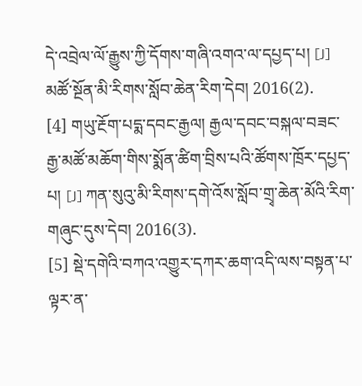དེ་འབྲེལ་ལོ་རྒྱུས་ཀྱི་དོགས་གཞི་འགའ་ལ་དཔྱད་པ། [J] མཚོ་སྔོན་མི་རིགས་སློབ་ཆེན་རིག་དེབ། 2016(2).
[4] གཡུ་རྔོག་པདྨ་དབང་རྒྱལ། རྒྱལ་དབང་བསྐལ་བཟང་རྒྱ་མཚོ་མཆོག་གིས་སྨོན་ཚིག་བྲིས་པའི་ཚོགས་ཁྲོར་དཔྱད་པ། [J] ཀན་སུའུ་མི་རིགས་དགེ་འོས་སློབ་གྲྭ་ཆེན་མོའི་རིག་གཞུང་དུས་དེབ། 2016(3).
[5] སྡེ་དགེའི་བཀའ་འགྱུར་དཀར་ཆག་འདི་ལས་བསྟན་པ་ལྟར་ན་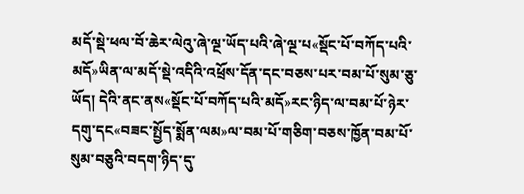མདོ་སྡེ་ཕལ་བོ་ཆེར་ལེའུ་ཞེ་ལྔ་ཡོད་པའི་ཞེ་ལྔ་པ«སྡོང་པོ་བཀོད་པའི་མདོ»ཡིན་ལ་མདོ་སྡེ་འདིའི་འཕྲོས་དོན་དང་བཅས་པར་བམ་པོ་སུམ་ཅུ་ཡོད། དེའི་ནང་ནས«སྡོང་པོ་བཀོད་པའི་མདོ»རང་ཉིད་ལ་བམ་པོ་ཉེར་དགུ་དང«བཟང་སྤྱོད་སྨོན་ལམ»ལ་བམ་པོ་གཅིག་བཅས་ཁྱོན་བམ་པོ་སུམ་བཅུའི་བདག་ཉིད་དུ་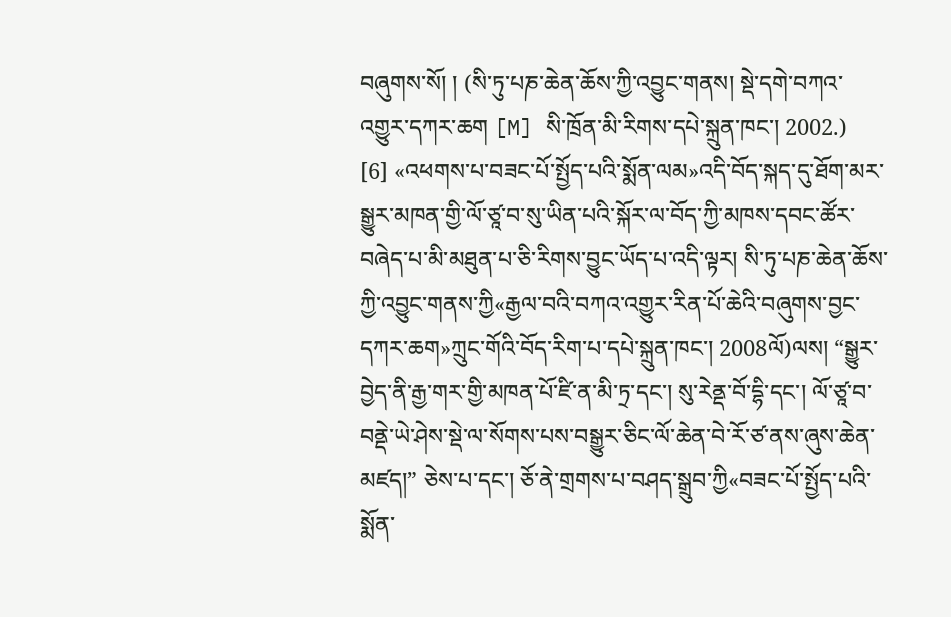བཞུགས་སོ། ། (སི་ཏུ་པཎ་ཆེན་ཆོས་ཀྱི་འབྱུང་གནས། སྡེ་དགེ་བཀའ་འགྱུར་དཀར་ཆག [M] སི་ཁྲོན་མི་རིགས་དཔེ་སྐྲུན་ཁང་། 2002.)
[6] «འཕགས་པ་བཟང་པོ་སྤྱོད་པའི་སྨོན་ལམ»འདི་བོད་སྐད་དུ་ཐོག་མར་སྒྱུར་མཁན་གྱི་ལོ་ཙཱ་བ་སུ་ཡིན་པའི་སྐོར་ལ་བོད་ཀྱི་མཁས་དབང་ཚོར་བཞེད་པ་མི་མཐུན་པ་ཅི་རིགས་བྱུང་ཡོད་པ་འདི་ལྟར། སི་ཏུ་པཎ་ཆེན་ཆོས་ཀྱི་འབྱུང་གནས་ཀྱི«རྒྱལ་བའི་བཀའ་འགྱུར་རིན་པོ་ཆེའི་བཞུགས་བྱང་དཀར་ཆག»ཀྲུང་གོའི་བོད་རིག་པ་དཔེ་སྐྲུན་ཁང་། 2008ལོ)ལས། “སྒྱུར་བྱེད་ནི་རྒྱ་གར་གྱི་མཁན་པོ་ཛི་ན་མི་ཏྲ་དང་། སུ་རེནྡ་བོ་དྷི་དང་། ལོ་ཙཱ་བ་བནྡེ་ཡེ་ཤེས་སྡེ་ལ་སོགས་པས་བསྒྱུར་ཅིང་ལོ་ཆེན་བེ་རོ་ཙ་ནས་ཞུས་ཆེན་མཛད།” ཅེས་པ་དང་། ཅོ་ནེ་གྲགས་པ་བཤད་སྒྲུབ་ཀྱི«བཟང་པོ་སྤྱོད་པའི་སྨོན་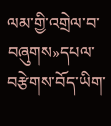ལམ་གྱི་འགྲེལ་བ་བཞུགས»དཔལ་བརྩེགས་བོད་ཡིག་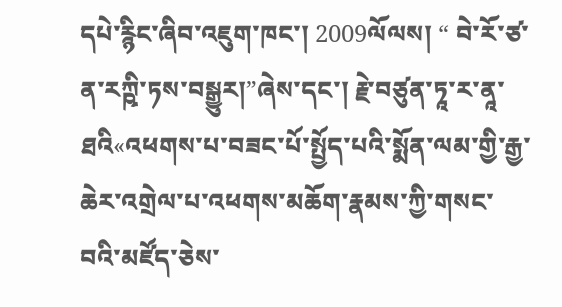དཔེ་རྙིང་ཞིབ་འཇུག་ཁང་། 2009ལོལས། “ བེ་རོ་ཙ་ན་རཀྵི་ཏས་བསྒྱུར།”ཞེས་དང་། རྗེ་བཙུན་ཏཱ་ར་ནཱ་ཐའི«འཕགས་པ་བཟང་པོ་སྤྱོད་པའི་སྨོན་ལམ་གྱི་རྒྱ་ཆེར་འགྲེལ་པ་འཕགས་མཆོག་རྣམས་ཀྱི་གསང་བའི་མཛོད་ཅེས་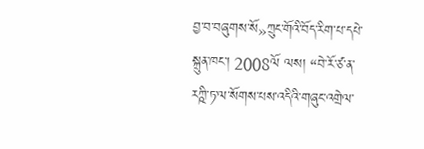བྱ་བ་བཞུགས་སོ»ཀྲུང་གོའི་བོད་རིག་པ་དཔེ་སྐྲུན་ཁང་། 2008ལོ ལས། “བེ་རོ་ཙ་ན་རཀྵི་ཏ་ལ་སོགས་པས་འདིའི་གཞུང་འགྲེལ་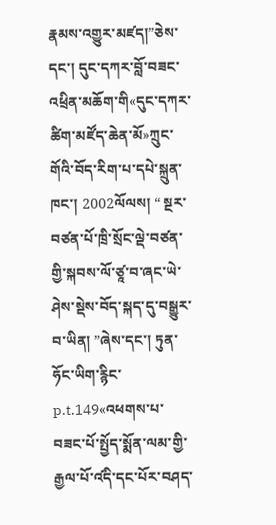རྣམས་འགྱུར་མཛད།”ཅེས་དང་། དུང་དཀར་བློ་བཟང་འཕྲིན་མཆོག་གི«དུང་དཀར་ཚིག་མཛོད་ཆེན་མོ»ཀྲུང་གོའི་བོད་རིག་པ་དཔེ་སྐྲུན་ཁང་། 2002ལོལས། “ སྔར་བཙན་པོ་ཁྲི་སྲོང་ལྡེ་བཙན་གྱི་སྐབས་ལོ་ཙཱ་བ་ཞང་ཡེ་ཤེས་སྡེས་བོད་སྐད་དུ་བསྒྱུར་བ་ཡིན། ”ཞེས་དང་། ཏུན་ཧོང་ཡིག་རྙིང་p.t.149«འཕགས་པ་བཟང་པོ་སྤྱོད་སྨོན་ལམ་གྱི་རྒྱལ་པོ་འ༹དི་དང་པོར་བཤད་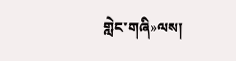གླེང་གཞི»ལས།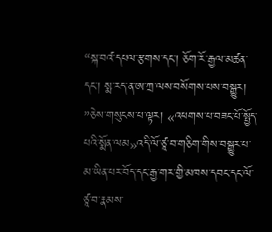“སྐ་བའ༹་དཔལ་རྩགས་དང་། ཅོག་རོ་རྒྱལ་མཚན་དང་། སྨ་རད་ན་ཨ་ཀྲ་ལས་བསོགས་པས་བསྒྱུར། ”ཅེས་གསུངས་པ་ལྟར། «འཕགས་པ་བཟང་པོ་སྤྱོད་པའི་སྨོན་ལམ»འདི་ལོ་ཙཱ་བ་གཅིག་གིས་བསྒྱུར་པ་མ་ཡིན་པར་བོད་དང་རྒྱ་གར་གྱི་མཁས་དབང་དང་ལོ་ཙཱ་བ་རྣམས་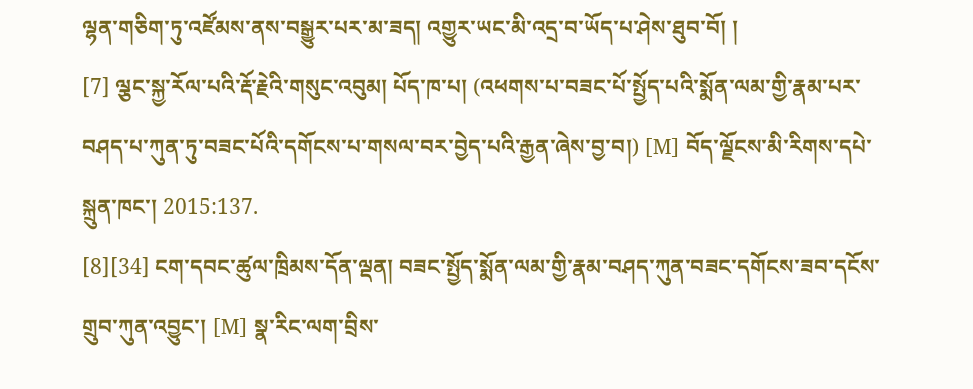ལྷན་གཅིག་ཏུ་འཛོམས་ནས་བསྒྱུར་པར་མ་ཟད། འགྱུར་ཡང་མི་འདྲ་བ་ཡོད་པ་ཤེས་ཐུབ་བོ། །
[7] ལྕང་སྐྱ་རོལ་པའི་རྡོ་རྗེའི་གསུང་འབུམ། པོད་ཁ་པ། (འཕགས་པ་བཟང་པོ་སྤྱོད་པའི་སྨོན་ལམ་གྱི་རྣམ་པར་བཤད་པ་ཀུན་ཏུ་བཟང་པོའི་དགོངས་པ་གསལ་བར་བྱེད་པའི་རྒྱན་ཞེས་བྱ་བ།) [M] བོད་ལྗོངས་མི་རིགས་དཔེ་སྐྲུན་ཁང་། 2015:137.
[8][34] ངག་དབང་ཚུལ་ཁྲིམས་དོན་ལྡན། བཟང་སྤྱོད་སྨོན་ལམ་གྱི་རྣམ་བཤད་ཀུན་བཟང་དགོངས་ཟབ་དངོས་གྲུབ་ཀུན་འབྱུང་། [M] སྣ་རིང་ལག་བྲིས་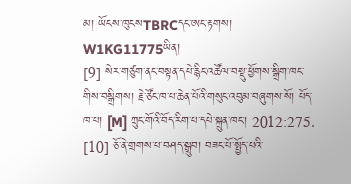མ། ཡོངས་ཁུངསTBRCདང་ཨང་རྟགས། W1KG11775ཡིན།
[9] སེར་གཙུག་ནང་བསྟན་དཔེ་རྙིང་འཚོལ་བསྡུ་ཕྱོགས་སྒྲིག་ཁང་གིས་བསྒྲིགས། རྗེ་ཙོང་ཁ་པ་ཆེན་པོའི་གསུང་འབུམ་བཞུགས་སོ། པོད་ཁ་པ། [M] ཀྲུང་གོའི་བོད་རིག་པ་དཔེ་སྐྲུན་ཁང་། 2012:275.
[10] ཅོ་ནེ་གྲགས་པ་བཤད་སྒྲུབ། བཟང་པོ་སྤྱོད་པའི་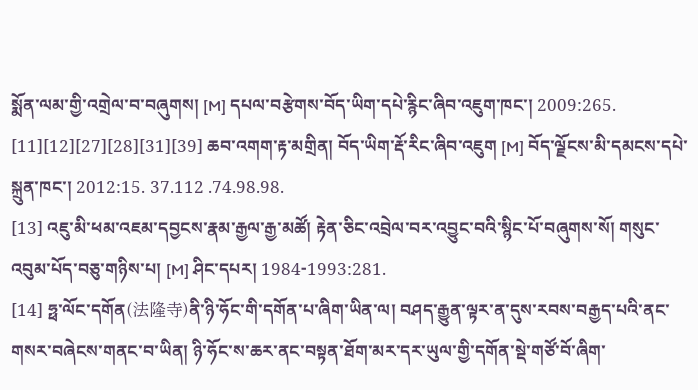སྨོན་ལམ་གྱི་འགྲེལ་བ་བཞུགས། [M] དཔལ་བརྩེགས་བོད་ཡིག་དཔེ་རྙིང་ཞིབ་འཇུག་ཁང་། 2009:265.
[11][12][27][28][31][39] ཆབ་འགག་རྟ་མགྲིན། བོད་ཡིག་རྡོ་རིང་ཞིབ་འཇུག [M] བོད་ལྗོངས་མི་དམངས་དཔེ་སྐྲུན་ཁང་། 2012:15. 37.112 .74.98.98.
[13] འཇུ་མི་ཕམ་འཇམ་དབྱངས་རྣམ་རྒྱལ་རྒྱ་མཚོ། རྟེན་ཅིང་འབྲེལ་བར་འབྱུང་བའི་སྙིང་པོ་བཞུགས་སོ། གསུང་འབུམ་པོད་བཅུ་གཉིས་པ། [M] ཤིང་དཔར། 1984-1993:281.
[14] ཧྥ་ལོང་དགོན(法隆寺)ནི་ཉི་ཧོང་གི་དགོན་པ་ཞིག་ཡིན་ལ། བཤད་རྒྱུན་ལྟར་ན་དུས་རབས་བརྒྱད་པའི་ནང་གསར་བཞེངས་གནང་བ་ཡིན། ཉི་ཧོང་ས་ཆར་ནང་བསྟན་ཐོག་མར་དར་ཡུལ་གྱི་དགོན་སྡེ་གཙོ་བོ་ཞིག་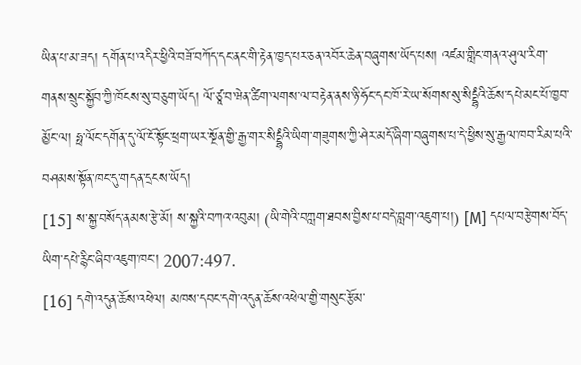ཡིན་པ་མ་ཟད། དགོན་པ་འདིར་ཕྱིའི་བཟོ་བཀོད་དང་ནང་གི་རྟེན་ཁྱད་པར་ཅན་འབོར་ཆེན་བཞུགས་ཡོད་པས། འཛམ་གླིང་གནའ་ཤུལ་རིག་གནས་སྲུང་སྐྱོབ་ཀྱི་ཁོངས་སུ་བཅུག་ཡོད། ལོ་ཙཱ་བ་ཝེན་ཚིག་ལགས་ལ་བརྟེན་ནས་ཉི་ཧོང་དང་ཁོ་རེ་ཡ་སོགས་སུ་སིདྡྷཾའི་ཆོས་དཔེ་མང་པོ་ཁྱབ་མྱོང་ལ། ཧྥ་ལོང་དགོན་དུ་ལོ་ངོ་སྟོང་ཕྲག་ཡར་སྔོན་གྱི་རྒྱ་གར་སིདྡྷཾའི་ཡིག་གཟུགས་ཀྱི་ཤེར་མདོ་ཞིག་བཞུགས་པ་དེ་ཕྱིས་སུ་རྒྱལ་ཁབ་རིམ་པའི་བཤམས་སྟོན་ཁང་དུ་གདན་དྲངས་ཡོད།
[15] ས་སྐྱ་བསོད་ནམས་རྩེ་མོ། ས་སྐྱའི་བཀའ་འབུམ། (ཡི་གེའི་བཀླག་ཐབས་བྱིས་པ་བདེ་བླག་འཇུག་པ།) [M] དཔལ་བརྩེགས་བོད་ཡིག་དཔེ་རྙིང་ཞིབ་འཇུག་ཁང་། 2007:497.
[16] དགེ་འདུན་ཆོས་འཕེལ། མཁས་དབང་དགེ་འདུན་ཆོས་འཕེལ་གྱི་གསུང་རྩོམ་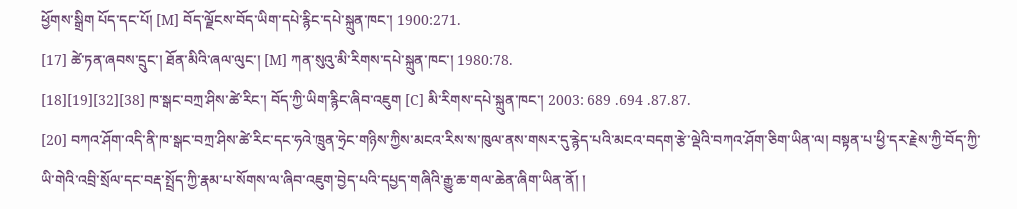ཕྱོགས་སྒྲིག པོད་དང་པོ། [M] བོད་ལྗོངས་བོད་ཡིག་དཔེ་རྙིང་དཔེ་སྐྲུན་ཁང་། 1900:271.
[17] ཚེ་ཏན་ཞབས་དྲུང་། ཐོན་མིའི་ཞལ་ལུང་། [M] ཀན་སུའུ་མི་རིགས་དཔེ་སྐྲུན་ཁང་། 1980:78.
[18][19][32][38] ཁ་སྒང་བཀྲ་ཤིས་ཚེ་རིང་། བོད་ཀྱི་ཡིག་རྙིང་ཞིབ་འཇུག [C] མི་རིགས་དཔེ་སྐྲུན་ཁང་། 2003: 689 .694 .87.87.
[20] བཀའ་ཤོག་འདི་ནི་ཁ་སྒང་བཀྲ་ཤིས་ཚེ་རིང་དང་ཧའེ་ཁྲུན་ཧྲེང་གཉིས་ཀྱིས་མངའ་རིས་ས་ཁུལ་ནས་གསར་དུ་རྙེད་པའི་མངའ་བདག་རྩེ་ལྡེའི་བཀའ་ཤོག་ཅིག་ཡིན་ལ། བསྟན་པ་ཕྱི་དར་རྗེས་ཀྱི་བོད་ཀྱི་ཡི་གེའི་འབྲི་སྲོལ་དང་བརྡ་སྤྲོད་ཀྱི་རྣམ་པ་སོགས་ལ་ཞིབ་འཇུག་བྱེད་པའི་དཔྱད་གཞིའི་རྒྱུ་ཆ་གལ་ཆེན་ཞིག་ཡིན་ནོ། །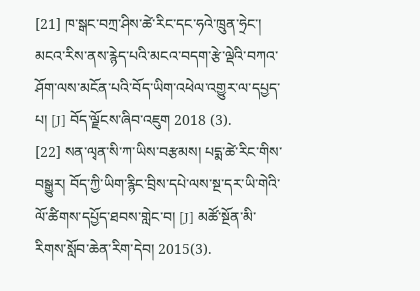[21] ཁ་སྒང་བཀྲ་ཤིས་ཚེ་རིང་དང་ཧའེ་ཁྲུན་ཧྲེང་། མངའ་རིས་ནས་རྙེད་པའི་མངའ་བདག་རྩེ་ལྡེའི་བཀའ་ཤོག་ལས་མངོན་པའི་བོད་ཡིག་འཕེལ་འགྱུར་ལ་དཔྱད་པ། [J] བོད་ལྗོངས་ཞིབ་འཇུག 2018 (3).
[22] སན་ལྭན་སི་ཀ་ཡིས་བརྩམས། པདྨ་ཚེ་རིང་གིས་བསྒྱུར། བོད་ཀྱི་ཡིག་རྙིང་བྲིས་དཔེ་ལས་སྔ་དར་ཡི་གེའི་ལོ་ཚིགས་དཔྱོད་ཐབས་གླེང་བ། [J] མཚོ་སྔོན་མི་རིགས་སློབ་ཆེན་རིག་དེབ། 2015(3).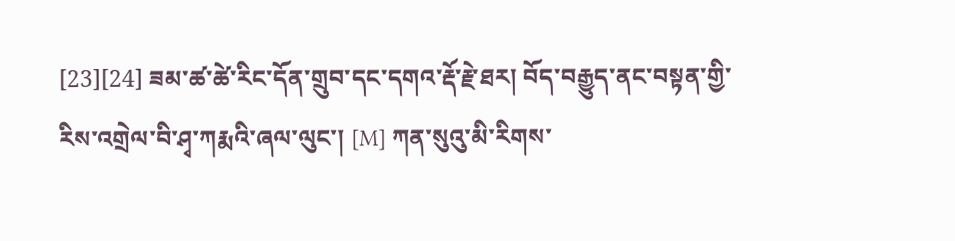[23][24] ཟམ་ཚ་ཚེ་རིང་དོན་གྲུབ་དང་དགའ་རྡོ་རྗེ་ཐར། བོད་བརྒྱུད་ནང་བསྟན་གྱི་རིས་འགྲེལ་བི་ཤྭ་ཀརྨའི་ཞལ་ལུང་། [M] ཀན་སུའུ་མི་རིགས་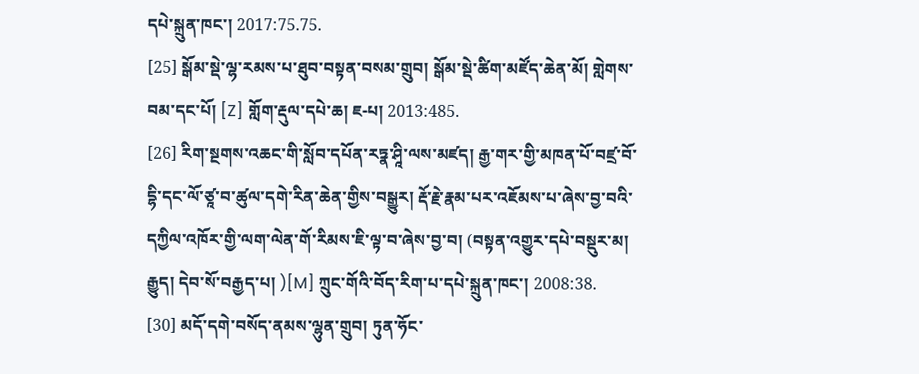དཔེ་སྐྲུན་ཁང་། 2017:75.75.
[25] སྒོམ་སྡེ་ལྷ་རམས་པ་ཐུབ་བསྟན་བསམ་གྲུབ། སྒོམ་སྡེ་ཚིག་མཛོད་ཆེན་མོ། གླེགས་བམ་དང་པོ། [Z] གློག་རྡུལ་དཔེ་ཆ། ཇ-པ། 2013:485.
[26] རིག་སྔགས་འཆང་གི་སློབ་དཔོན་རཏྣ་ཤཱི་ལས་མཛད། རྒྱ་གར་གྱི་མཁན་པོ་བཛྲ་བོ་དྷི་དང་ལོ་ཙཱ་བ་ཚུལ་དགེ་རིན་ཆེན་གྱིས་བསྒྱུར། རྡོ་རྗེ་རྣམ་པར་འཇོམས་པ་ཞེས་བྱ་བའི་དཀྱིལ་འཁོར་གྱི་ལག་ལེན་གོ་རིམས་ཇི་ལྟ་བ་ཞེས་བྱ་བ། (བསྟན་འགྱུར་དཔེ་བསྡུར་མ། རྒྱུད། དེབ་སོ་བརྒྱད་པ། )[M] ཀྲུང་གོའི་བོད་རིག་པ་དཔེ་སྐྲུན་ཁང་། 2008:38.
[30] མདོ་དགེ་བསོད་ནམས་ལྷུན་གྲུབ། ཏུན་ཧོང་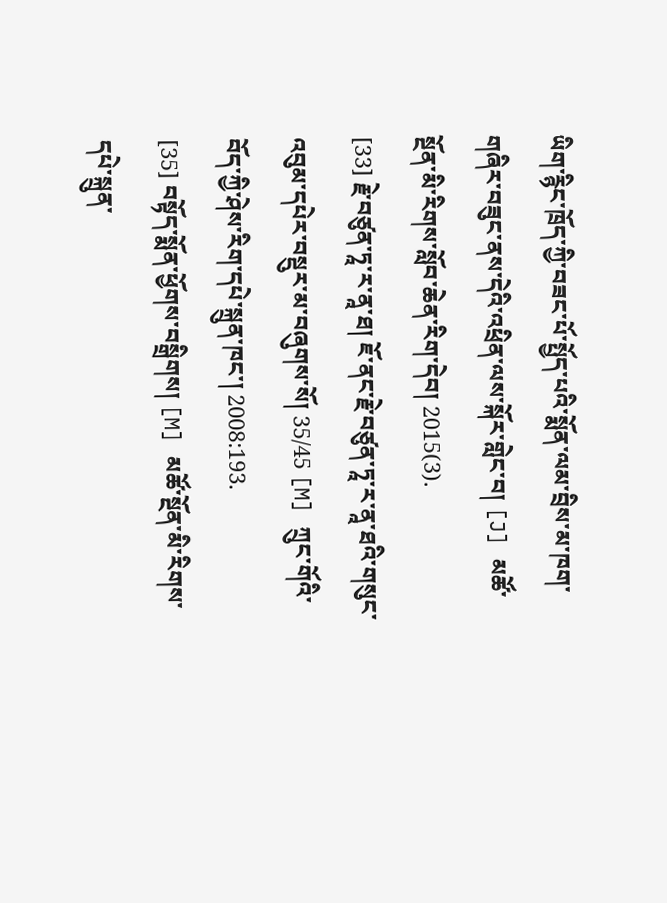ཡིག་རྙིང་ཁྲོད་ཀྱི་བཟང་པོ་སྤྱོད་པའི་སྨོན་ལམ་བྲིས་མ་ཁག་གཞིར་བཟུང་ནས་དེའི་འཕྲིན་ལས་སྐོར་གླེང་བ། [J] མཚོ་སྔོན་མི་རིགས་སློབ་ཆེན་རིག་དེབ། 2015(3).
[33] རྗེ་བཙུན་ཏཱ་ར་ནཱ་ཐ། ཇོ་ནང་རྗེ་བཙུན་ཏཱ་ར་ནཱ་ཐའི་གསུང་འབུམ་དཔེར་བསྡུར་མ་བཞུགས་སོ། 35/45 [M] ཀྲུང་གོའི་བོད་ཀྱི་ཤེས་རིག་དཔེ་སྐྲུན་ཁང་། 2008:193.
[35] བསྟོད་སྨོན་ཕྱོགས་བསྒྲིགས། [M] མཚོ་སྔོན་མི་རིགས་དཔེ་སྐྲུན་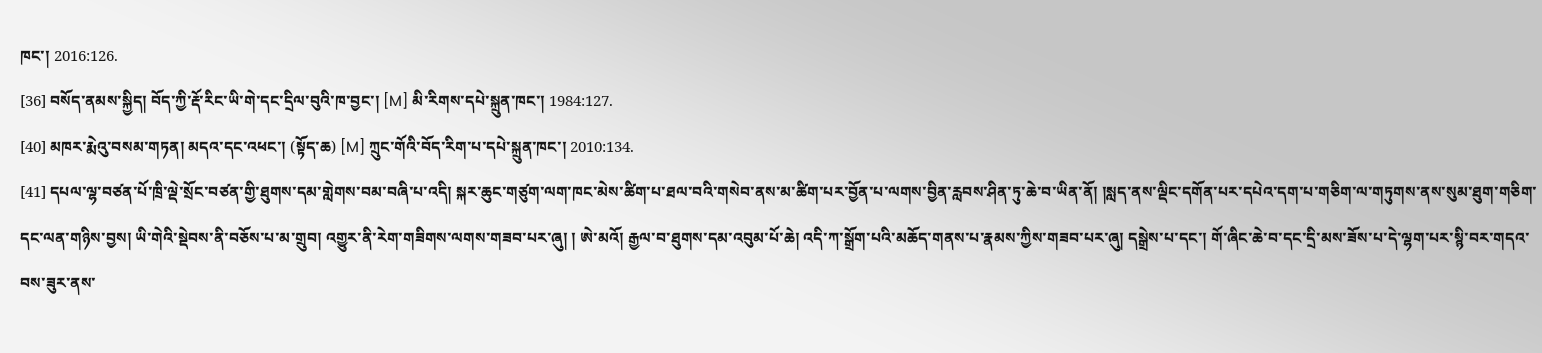ཁང་། 2016:126.
[36] བསོད་ནམས་སྐྱིད། བོད་ཀྱི་རྡོ་རིང་ཡི་གེ་དང་དྲིལ་བུའི་ཁ་བྱང་། [M] མི་རིགས་དཔེ་སྐྲུན་ཁང་། 1984:127.
[40] མཁར་རྨེའུ་བསམ་གཏན། མདའ་དང་འཕང་། (སྟོད་ཆ) [M] ཀྲུང་གོའི་བོད་རིག་པ་དཔེ་སྐྲུན་ཁང་། 2010:134.
[41] དཔལ་ལྷ་བཙན་པོ་ཁྲི་ལྡེ་སྲོང་བཙན་གྱི་ཐུགས་དམ་གླེགས་བམ་བཞི་པ་འདི། སྐར་ཆུང་གཙུག་ལག་ཁང་མེས་ཚིག་པ་ཐལ་བའི་གསེབ་ནས་མ་ཚིག་པར་བྱོན་པ་ལགས་བྱིན་རླབས་ཤིན་ཏུ་ཆེ་བ་ཡིན་ནོ། །སླད་ནས་ལྡིང་དགོན་པར་དཔེའ་དག་པ་གཅིག་ལ་གཏུགས་ནས་སུམ་ཐུག་གཅིག་དང་ལན་གཉིས་བྱས། ཡི་གེའི་སྡེབས་ནི་བཅོས་པ་མ་གྲུབ། འགྱུར་ནི་རེག་གཟིགས་ལགས་གཟབ་པར་ཞུ། ། ཨེ་མའོ། རྒྱལ་བ་ཐུགས་དམ་འབུམ་པོ་ཆེ། འདི་ཀ་སྒྲོག་པའི་མཆོད་གནས་པ་རྣམས་ཀྱིས་གཟབ་པར་ཞུ། དསྒྲེས་པ་དང་། གོ་ཞིང་ཆེ་བ་དང་དྲི་མས་ཟོས་པ་དེ་ལྷག་པར་སྙི་བར་གདའ་བས་ཟུར་ནས་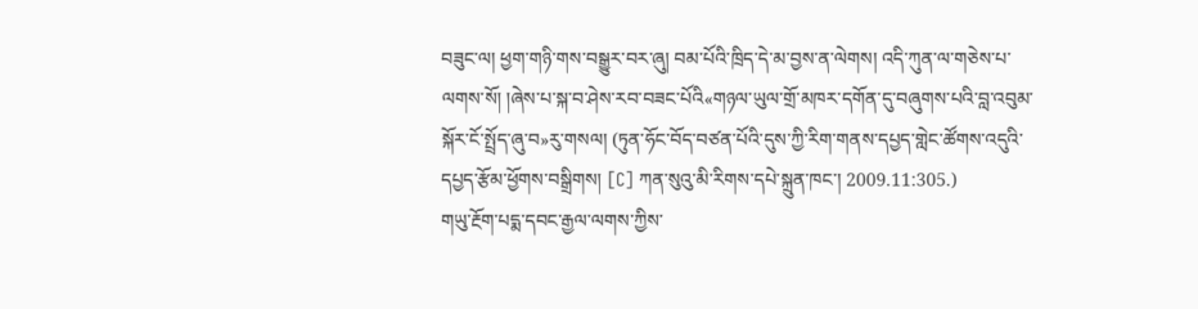བཟུང་ལ། ཕྱག་གཉི་གས་བསྒྱུར་བར་ཞུ། བམ་པོའི་ཁྲིད་དེ་མ་བྱས་ན་ལེགས། འདི་ཀུན་ལ་གཅེས་པ་ལགས་སོ། །ཞེས་པ་སྐ་བ་ཤེས་རབ་བཟང་པོའི«གཉལ་ཡུལ་གྲོ་མཁར་དགོན་དུ་བཞུགས་པའི་བླ་འབུམ་སྐོར་ངོ་སྤྲོད་ཞུ་བ»རུ་གསལ། (ཏུན་ཧོང་བོད་བཙན་པོའི་དུས་ཀྱི་རིག་གནས་དཔྱད་གླེང་ཚོགས་འདུའི་དཔྱད་རྩོམ་ཕྱོགས་བསྒྲིགས། [C] ཀན་སུའུ་མི་རིགས་དཔེ་སྐྲུན་ཁང་། 2009.11:305.)
གཡུ་རྔོག་པདྨ་དབང་རྒྱལ་ལགས་ཀྱིས་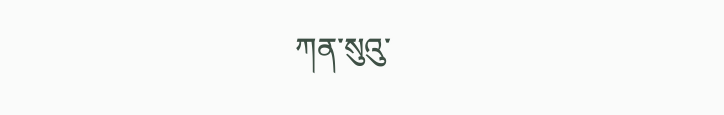ཀན་སུའུ་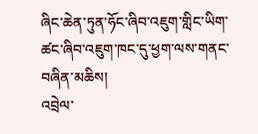ཞིང་ཆེན་ཏུན་ཧོང་ཞིབ་འཇུག་གླིང་ཡིག་ཚང་ཞིབ་འཇུག་ཁང་དུ་ཕྱག་ལས་གནང་བཞིན་མཆིས།
འབྲེལ་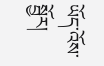ཡོད་འོས་སྦྱོར།